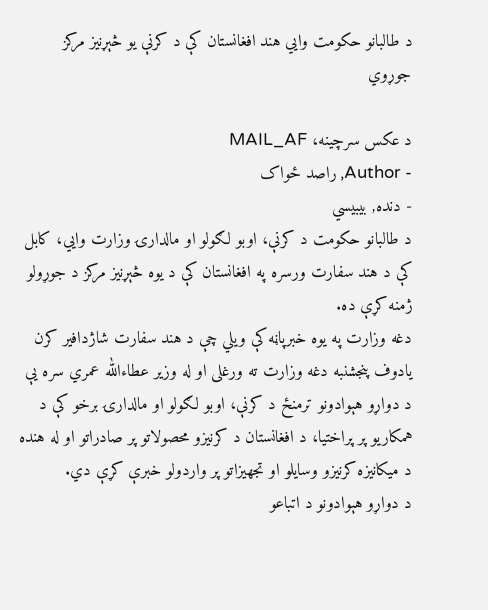د طالبانو حکومت وايي هند افغانستان کې د کرنې یو څېړنیز مرکز جوړوي

د عکس سرچینه، MAIL_AF
- Author, راصد ځواک
- دنده, بيبيسي
د طالبانو حکومت د کرنې، اوبو لګولو او مالدارۍ وزارت وايي، کابل کې د هند سفارت ورسره په افغانستان کې د یوه څېړنیز مرکز د جوړولو ژمنه کړې ده.
دغه وزارت په یوه خبرپاڼه کې ویلي چې د هند سفارت شاژدافیر کرن یادوف پنجشنبه دغه وزارت ته ورغلی او له وزیر عطاءالله عمري سره یې د دواړو هېوادونو ترمنځ د کرنې، اوبو لګولو او مالدارۍ برخو کې د همکاریو پر پراختیا، د افغانستان د کرنیزو محصولاتو پر صادراتو او له هنده د میکانیزه کرنیزو وسایلو او تجهیزاتو پر واردولو خبرې کړې دي.
د دواړو هېوادونو د اتباعو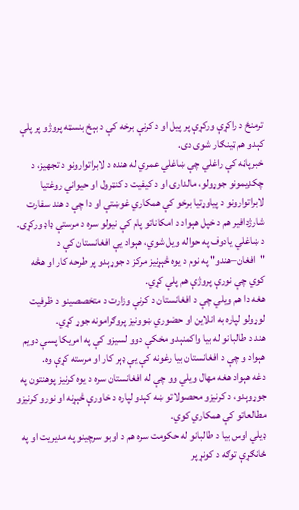ترمنځ د راکړې ورکړې پر پیل او د کرنې برخه کې د بېخ بنسټه پروژو پر پلې کېدو هم ټینګار شوی دی.
خبرپاڼه کې راغلي چې ښاغلي عمري له هنده د لابراتوارونو د تجهیز، د چکډیمونو جوړولو، مالدارۍ او د کیفیت د کنټرول او حیواني روغتيا لابراتوارونو د پیاوړتیا برخو کې همکاري غوښتې او دا چې د هند سفارت شارژدافیر هم د خپل هېواد د امکاناتو پام کې نیولو سره د مرستې ډاډ ورکړی.
د ښاغلي یادوف په حواله ویل شوي، هېواد یې افغانستان کې د "افغان–هندو" په نوم د یوه څېړنیز مرکز د جوړېدو پر طرحه کار او هڅه کوي چې نورې پروژې هم پلې کړي.
هغه دا هم ویلي چې د افغانستان د کرنې وزارت د متخصصینو د ظرفیت لوړولو لپاره به انلاین او حضوري ښوونيز پروګرامونه جوړ کړي.
هند د طالبانو له بیا واکمنېدو مخکې دوو لسیزو کې په امریکا پسې دویم هېواد و چې د افغانستان بیا رغونه کې یې ډېر کار او مرسته کړې وه.
دغه هېواد هغه مهال ویلي وو چې له افغانستان سره د یوه کرنیز پوهنتون په جوړوېدو، د کرنیزو محصولاتو ښه کېدو لپاره د خاورې څېړنه او نورو کرنیزو مطالعاتو کې همکاري کوي.
ډیلي اوس بیا د طالبانو له حکومت سره هم د اوبو سرچینو په مديريت او په ځانګړې توګه د کونړ پر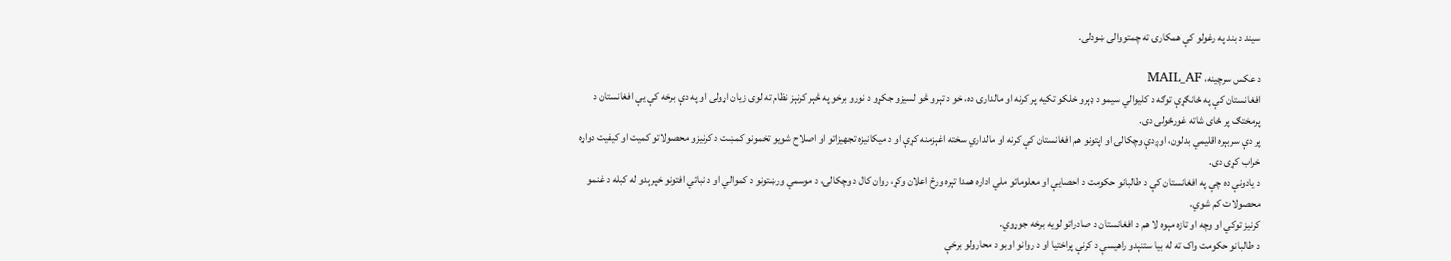سیند د بند په رغولو کې همکارۍ ته چمتووالی ښودلی.

د عکس سرچینه، MAIL_AF
افغانستان کې په ځانګړې توګه د کلیوالي سیمو د ډېرو خلکو تکیه پر کرنه او مالدارۍ ده، خو د تېرو څو لسیزو جکړو د نورو برخو په څېر کرنېز نظام ته لوی زیان اړولی او په دې برخه کې یې افغانستان د پرمختګ پر ځای شاته غورځولی دی.
پر دې سربېره اقلیمي بدلون، اوږدې وچکالۍ او اپتونو هم افغانستان کې کرنه او مالداري سخته اغېزمنه کړې او د میکانیزه تجهیزاتو او اصلاح شویو تخمونو کمښت د کرنیزو محصولاتو کمیت او کیفیت دواړه خراب کړی دی.
د یادونې ده چې په افغانستان کې د طالبانو حکومت د احصایې او معلوماتو ملي اداره همدا تېره ورځ اعلان وکړ، روان کال د وچکالۍ، د موسمي ورښتونو د کموالي او د نباتي افتونو خپرېدو له کبله د غنمو محصولات کم شوي.
کرنیز توکي او وچه او تازه مېوه لا هم د افغانستان د صادراتو لویه برخه جوړوي.
د طالبانو حکومت واک ته له بیا ستنېدو راهیسې د کرنې پراختیا او د روانو اوبو د محارولو برخې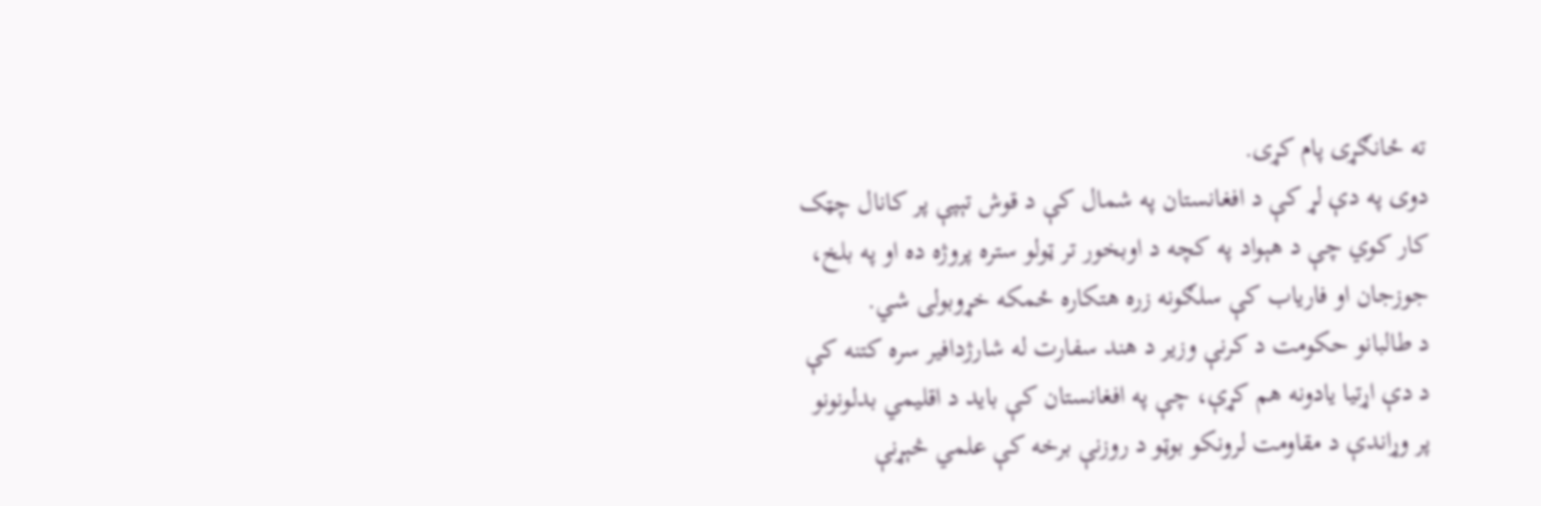ته ځانګړی پام کړی.
دوی په دې لړ کې د افغانستان په شمال کې د قوش تېپې پر کانال چټک کار کوي چې د هېواد په کچه د اوبخور تر ټولو ستره پروژه ده او په بلخ، جوزجان او فاریاب کې سلګونه زره هتکاره ځمکه خړوبولی شي.
د طالبانو حکومت د کرنې وزیر د هند سفارت له شارژدافیر سره کتنه کې د دې اړتیا یادونه هم کړې، چې په افغانستان کې باید د اقلیمي بدلونونو پر وړاندې د مقاومت لرونکو بوټو د روزنې برخه کې علمي څېړنې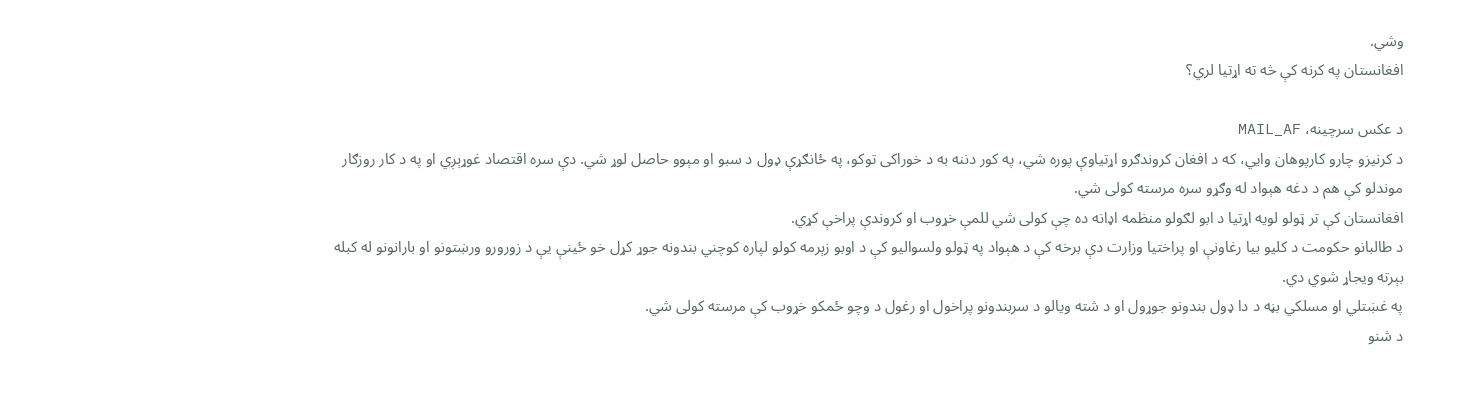وشي.
افغانستان په کرنه کې څه ته اړتیا لري؟

د عکس سرچینه، MAIL_AF
د کرنیزو چارو کارپوهان وايي، که د افغان کروندګرو اړتیاوې پوره شي، په کور دننه به د خوراکی توکو، په ځانګړې ډول د سبو او مېوو حاصل لوړ شي. دې سره اقتصاد غوړېږي او په د کار روزګار موندلو کې هم د دغه هېواد له وګړو سره مرسته کولی شي.
افغانستان کې تر ټولو لویه اړتیا د ابو لګولو منظمه اډانه ده چې کولی شي للمې خړوب او کروندې پراخې کړي.
د طالبانو حکومت د کلیو بیا رغاونې او پراختیا وزارت دې برخه کې د هېواد په ټولو ولسوالیو کې د اوبو زېرمه کولو لپاره کوچني بندونه جوړ کړل خو ځینې یې د زورورو ورښتونو او بارانونو له کبله بېرته ویجاړ شوي دي.
په غښتلي او مسلکي بڼه د دا ډول بندونو جوړول او د شته ویالو د سربندونو پراخول او رغول د وچو ځمکو خړوب کې مرسته کولی شي.
د شنو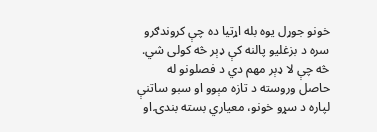خونو جوړل یوه بله اړتیا ده چې کروندګرو سره د بزغلیو پالنه کې ډېر څه کولی شي. څه چې لا ډېر مهم دي د فصلونو له حاصل وروسته د تازه مېوو او سبو ساتنې لپاره د سړو خونو، معیاري بسته بندۍ او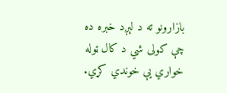بازارونو ته د لېږد خبره ده چې کولی شي د کال ټوله خواري یې خوندي کړي.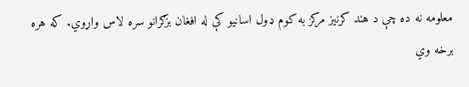معلومه نه ده چې د هند کرنیز مرکز به کوم ډول اسانیو کې له افغان بزګرانو سره لاس واړوي. که هره برخه وي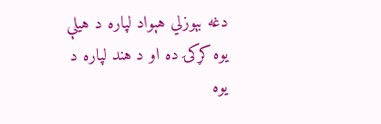دغه بېوزلي هېواد لپاره د هیلې یوه کړکۍ ده او د هند لپاره د یوه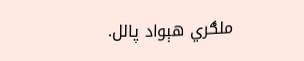ملګري هېواد پالل.